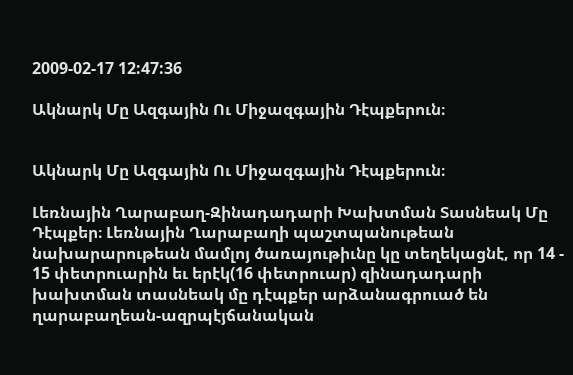2009-02-17 12:47:36

Ակնարկ Մը Ազգային Ու Միջազգային Դէպքերուն։


Ակնարկ Մը Ազգային Ու Միջազգային Դէպքերուն։

Լեռնային Ղարաբաղ-Զինադադարի Խախտման Տասնեակ Մը Դէպքեր։ Լեռնային Ղարաբաղի պաշտպանութեան նախարարութեան մամլոյ ծառայութիւնը կը տեղեկացնէ, որ 14 - 15 փետրուարին եւ երէկ(16 փետրուար) զինադադարի խախտման տասնեակ մը դէպքեր արձանագրուած են ղարաբաղեան-ազրպէյճանական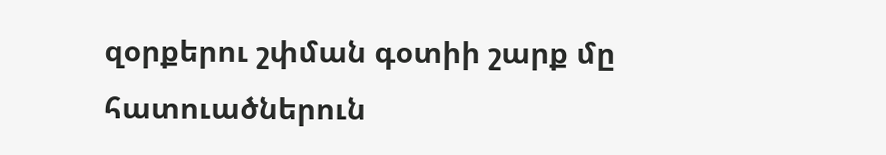զօրքերու շփման գօտիի շարք մը հատուածներուն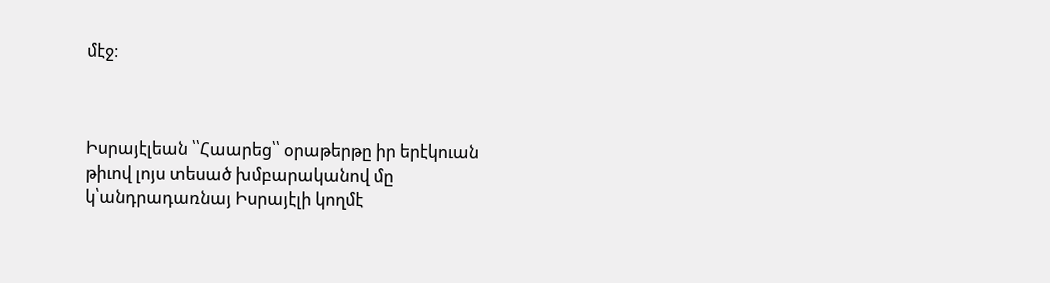մէջ։



Իսրայէլեան ՝՝Հաարեց՝՝ օրաթերթը իր երէկուան թիւով լոյս տեսած խմբարականով մը կ՝անդրադառնայ Իսրայէլի կողմէ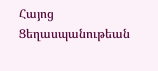Հայոց Ցեղասպանութեան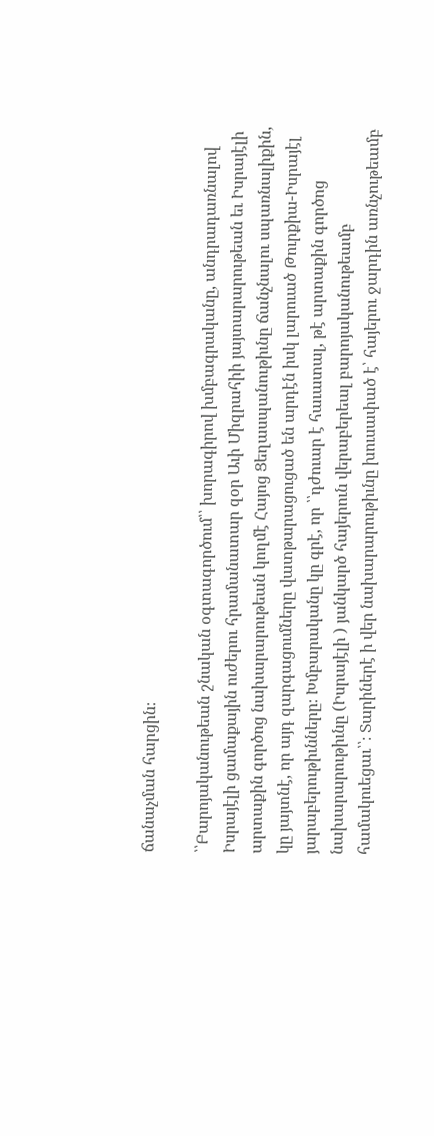ճանաչման հարցին։

՝՝Բարոյականութեան շնական օգտագործում՝՝ խորագիրով խմբագրականը, անդրադառնալով Իսրայէլի ցամաքային ուժերու հրամանատար զօր Աւի Միզրահիի յայտարարութեան եւ Իսրայէլի արտաքին գործոց նախարարութեան կողմէ Հայոց Ցեղասպանութիւնը ճանչնալու սպառնալիքին, կը յայտնէ, որ այդ զարգացումները վատթարացուցած են արդէն իսկ լարուած Թուրքիա-Իսրայէլ յարաբերութիւնները։ Խմբարականը կը գրէ, որ ՝՝դժուար է հաւատալ, թէ արտաքին գործոց նախարարութիւնը (Իսրայէլի ) յանկարծ հայերուն վերաբերեալ բարոյականութեամբ համակուեցաւ՝՝։ Տարիներէ ի վեր նախարարութիւնը խուսափած է՝ հայերու ջարդին առնչութեամբ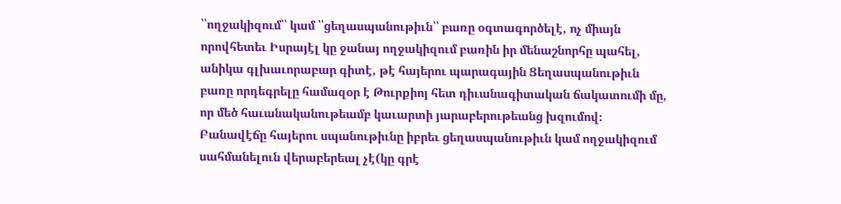՝՝ողջակիզում՝՝ կամ ՝՝ցեղասպանութիւն՝՝ բառը օգտագործելէ, ոչ միայն որովհետեւ Իսրայէլ կը ջանայ ողջակիզում բառին իր մենաշնորհը պահել, անիկա գլխաւորաբար գիտէ, թէ հայերու պարագային Ցեղասպանութիւն բառը որդեգրելը համազօր է Թուրքիոյ հետ դիւանագիտական ճակատումի մը, որ մեծ հաւանականութեամբ կաւարտի յարաբերութեանց խզումով։ Բանավէճը հայերու սպանութիւնը իբրեւ ցեղասպանութիւն կամ ողջակիզում սահմանելուն վերաբերեալ չէ(կը գրէ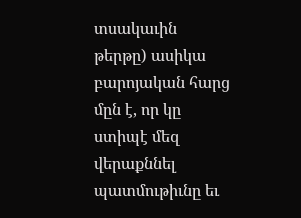տսակաւին թերթը) ասիկա բարոյական հարց մըն է, որ կը ստիպէ մեզ վերաքննել պատմութիւնը եւ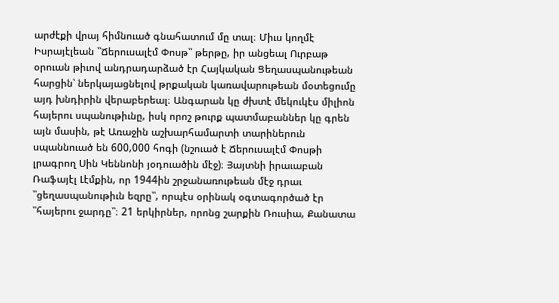արժէքի վրայ հիմնուած գնահատում մը տալ։ Միւս կողմէ Իսրայէլեան ՝՝Ճերուսալէմ Փոսթ՝՝ թերթը, իր անցեալ Ուրբաթ օրուան թիւով անդրադարձած էր Հայկական Ցեղասպանութեան հարցին՝ ներկայացնելով թրքական կառավարութեան մօտեցումը այդ խնդիրին վերաբերեալ։ Անգարան կը ժխտէ մեկուկէս միլիոն հայերու սպանութիւնը, իսկ որոշ թուրք պատմաբաններ կը գրեն այն մասին, թէ Առաջին աշխարհամարտի տարիներուն սպաննուած են 600,000 հոգի (նշուած է Ճերուսալէմ Փոսթի լրագրող Սին Կեննոնի յօդուածին մէջ)։ Յայտնի իրաւաբան Ռաֆայէլ Լէմքին, որ 1944ին շրջանառութեան մէջ դրաւ ՝՝ցեղասպանութիւն եզրը՝՝, որպէս օրինակ օգտագործած էր ՝՝հայերու ջարդը՝՝։ 21 երկիրներ, որոնց շարքին Ռուսիա, Քանատա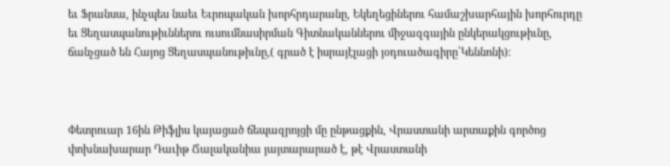եւ Ֆրանսա, ինչպես նաեւ Եւրոպական խորհրդարանը, Եկեղեցիներու համաշխարհային խորհուրդը եւ Ցեղասպանութիւններու ուսումնասիրման Գիտնականներու միջազգային ընկերակցութիւնը, ճանչցած են Հայոց Ցեղասպանութիւնը,( գրած է իսրայէլացի յօդուածագիրը՝Կեննոնի)։



Փետրուար 16ին Թիֆլիս կայացած ճեպազրոյցի մը ընթացքին, Վրաստանի արտաքին գործոց փոխնախարար Դաւիթ Ճալականիա յայտարարած է, թէ Վրաստանի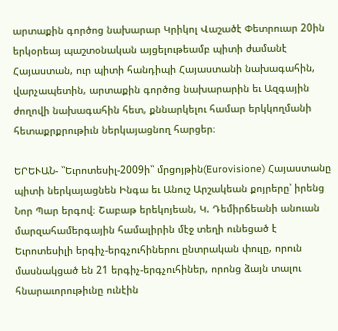արտաքին գործոց նախարար Կրիկոլ Վաշածէ Փետրուար 20ին երկօրեայ պաշտօնական այցելութեամբ պիտի ժամանէ Հայաստան, ուր պիտի հանդիպի Հայաստանի նախագահին, վարչապետին, արտաքին գործոց նախարարին եւ Ազգային ժողովի նախագահին հետ, քննարկելու համար երկկողմանի հետաքրքրութիւն ներկայացնող հարցեր։

ԵՐԵՒԱՆ- ՝՝Եւրոտեսիլ-2009ի՝՝ մրցոյթին(Eurovisione) Հայաստանը պիտի ներկայացնեն Ինգա եւ Անուշ Արշակեան քոյրերը՝ իրենց Նոր Պար երգով։ Շաբաթ երեկոյեան, Կ. Դեմիրճեանի անուան մարզահամերգային համալիրին մէջ տեղի ունեցած է Եւրոտեսիլի երգիչ-երգչուհիներու ընտրական փուլը, որուն մասնակցած են 21 երգիչ-երգչուհիներ, որոնց ձայն տալու հնարաւորութիւնը ունէին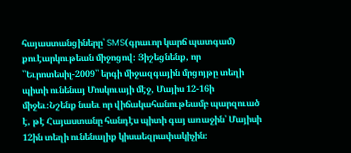հայաստանցիները՝ SMS(գրաւոր կարճ պատգամ) քուէարկութեան միջոցով։ Յիշեցնենք, որ ՝՝Եւրոտեսիլ-2009՝՝ երգի միջազգային մրցոյթը տեղի պիտի ունենայ Մոսկուայի մէջ, Մայիս 12-16ի միջեւ։Նշենք նաեւ որ վիճակահանութեամբ պարզուած է, թէ Հայաստանը հանդէս պիտի գայ առաջին՝ Մայիսի 12ին տեղի ունենալիք կիսաեզրափակիչին։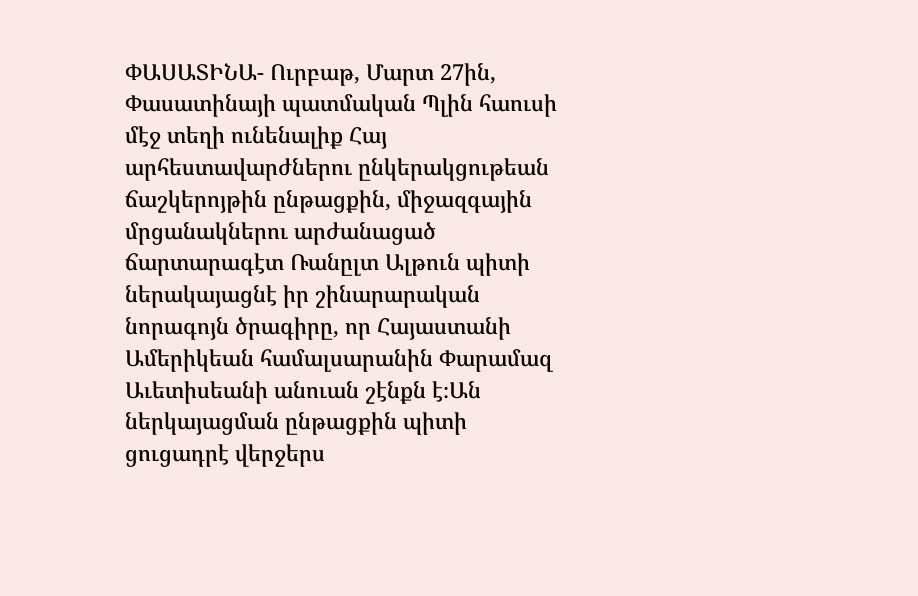ՓԱՍԱՏԻՆԱ- Ուրբաթ, Մարտ 27ին, Փասատինայի պատմական Պլին հաուսի մէջ տեղի ունենալիք Հայ արհեստավարժներու ընկերակցութեան ճաշկերոյթին ընթացքին, միջազգային մրցանակներու արժանացած ճարտարագէտ Ռանըլտ Ալթուն պիտի ներակայացնէ իր շինարարական նորագոյն ծրագիրը, որ Հայաստանի Ամերիկեան համալսարանին Փարամազ Աւետիսեանի անուան շէնքն է։Ան ներկայացման ընթացքին պիտի ցուցադրէ վերջերս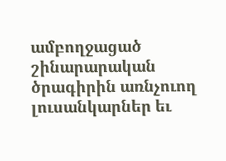ամբողջացած շինարարական ծրագիրին առնչուող լուսանկարներ եւ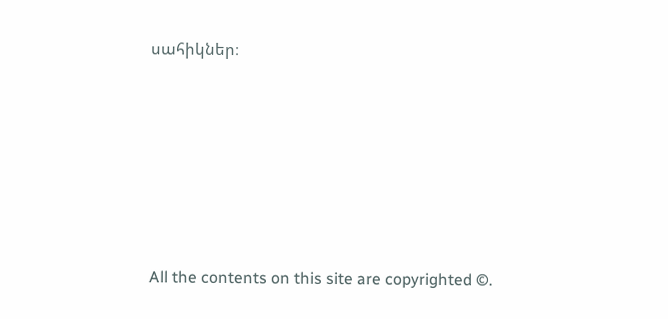սահիկներ։








All the contents on this site are copyrighted ©.